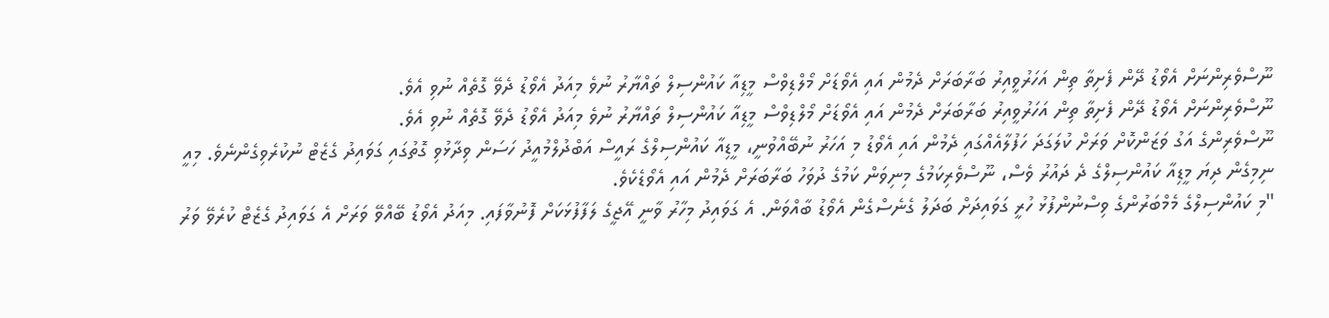ނޫސްވެރިންނަށް އެވޯޑު ދޭން ފެށިތާ ތިން އަހަރުވީއިރު ބަރާބަރަށް ދެމުން އައި އެވޯޑަށް މޯލްޑިވްސް މީޑިއާ ކައުންސިލް ތައްޔާރު ނުވެ މިއަދު އެވޯޑު ދެވޭ ގޮތެއް ނުވި އެވެ.
ނޫސްވެރިންނަށް އެވޯޑު ދޭން ފެށިތާ ތިން އަހަރުވީއިރު ބަރާބަރަށް ދެމުން އައި އެވޯޑަށް މޯލްޑިވްސް މީޑިއާ ކައުންސިލް ތައްޔާރު ނުވެ މިއަދު އެވޯޑު ދެވޭ ގޮތެއް ނުވި އެވެ.
ނޫސްވެރިންގެ އަގު ވަޒަންކޮށް ވަރަށް ކުލަގަދަ ހަފުލާއެއްގައި ދެމުން އައި އެވޯޑު މި އަހަރު ނުބޭއްވުނީ، މީޑިއާ ކައުންސިލްގެ ރައީސް އަބްދުލްމުއީދު ހަސަން ވިދާޅުވި ގޮތުގައި ގަވައިދު ގެޒެޓް ނުކުރެވިގެންނެވެ. މިއީ ނިމިގެން ދިޔަ މީޑިއާ ކައުންސިލްގެ ދެ ދައުރު ވެސް، ނޫސްވެރިކަމުގެ މިނިވަން ކަމުގެ ދުވަހު ބަރާބަރަށް ދެމުން އައި އެވޯޑެކެވެ.
"މި ކައުންސިލްގެ މެމްބަރުންގެ ވިސްނުންފުޅު ހުރީ ގަވައިދަށް ބަދަލު ގެނެސްގެން އެވޯޑު ބާއްވަން. އެ ގަވައިދު މިހާރު ވާނީ އޭޖީގެ ލަފާފުޅަކަށް ފޮނުވާފައި. މިއަދު އެވޯޑު ބޭއްވޭ ވަރަށް އެ ގަވައިދު ގެޒެޓް ކުރެވޭ ވަރު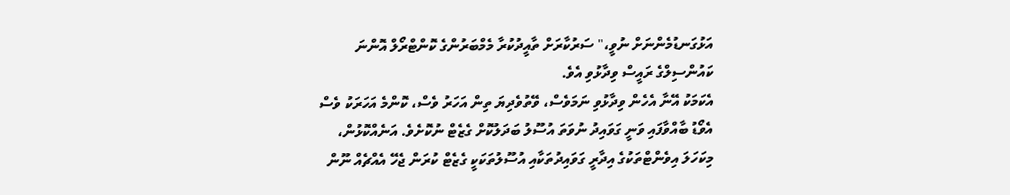އަޅުގަނޑުމެންނަށް ނުވީ،" ސަރުކާރަށް ތާއީދުކުރާ މެމްބަރުންގެ ކޮންޓްރޯލް އޮންނަ ކައުންސިލްގެ ރައީސް ވިދާޅުވި އެވެ.
އެކަމަކު އޭނާ އެހެން ވިދާޅުވި ނަމަވެސް، ވޭތުވެދިޔަ ތިން އަހަރު ވެސް، ކޮންމެ އަހަރަކު ވެސް އެވޯޑު ބާއްވާފައި ވަނީ ގަވައިދު ނުވަތަ އުސޫލު ބަދަލުކޮށް ގެޒެޓް ނުކޮށެވެ. އަނެއްކޮޅުން، މިކަހަލަ އިވެންޓްތަކުގެ އިދާރީ ގަވައިދުތަކާއި އުސޫލުތަކަކީ ގެޒެޓް ކުރަން ޖެހޭ އެއްޗެއް ނޫން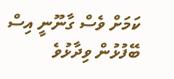ކަމަށް ވެސް ގާނޫނީ އިސް ބޭފުޅުން ވިދާޅުވެ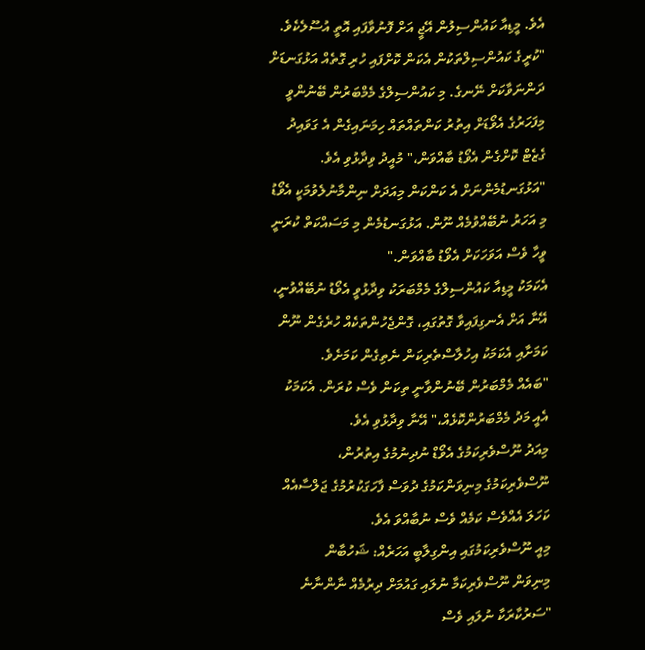އެވެ. މީޑިއާ ކައުންސިލުން އޭޖީ އަށް ފޮނުވާފައި އޮތީ އުސޫލެކެވެ.
"ކުރީގެ ކައުންސިލްތަކުން އެކަން ކޮށްފައި ހުރި ގޮތެއް އަޅުގަނޑަށް ދަންނަވާކަށް ނޭނގެ. މި ކައުންސިލްގެ މެމްބަރުން ބޭނުންވީ މިފަހަރުގެ އެވޯޑަށް އިތުރު ކަންތައްތައް ހިމަނައިގެން އެ ގަވައިދު ގެޒެޓް ކޮށްގެން އެވޯޑު ބާއްވަން،" މުއީދު ވިދާޅުވި އެވެ. "އަޅުގަނޑުމެންނަށް އެ ކަންކަން މިއަދަށް ނިންމާނުލެވުމަކީ އެވޯޑު މި އަހަރު ނުބޭއްވުމެއް ނޫން. އަޅުގަނޑުމެން މި މަސައްކަތް ކުރަނީ ވީހާ ވެސް އަވަހަކަށް އެވޯޑު ބާއްވަން."
އެކަމަކު މީޑިއާ ކައުންސިލްގެ މެމްބަރަކު ވިދާޅުވީ އެވޯޑު ނުބޭއްވުނީ، އޭނާ އަށް އެނގިފައިވާ ގޮތުގައި، ގޮންޖެހުންތަކެއް ހުރެގެން ނޫން ކަމަށާއި އެކަމަކު އިހުލާސްތެރިކަން ނެތިގެން ކަމަށެވެ.
"ބައެއް މެމްބަރުން ބޭނުންވާނީ ތިކަން ވެސް ކުރަން. އެކަމަކު އެއީ މަދު މެމްބަރުންކޮޅެއް،" އޭނާ ވިދާޅުވި އެވެ.
މިއަދު ނޫސްވެރިކަމުގެ އެވޯޑް ނުދިނުމުގެ އިތުރުން، ނޫސްވެރިކަމުގެ މިނިވަންކަމުގެ ދުވަސް ފާހަގަކުރުމުގެ ޖަލްސާއެއް ކަހަލަ އެއްވެސް ކަމެއް ވެސް ނުބާއްވަ އެވެ.
މިއީ ނޫސްވެރިކަމުގައި އިންގިލާބީ އަހަރެއް: ޝަހުބާން
މިނިވަން ނޫސްވެރިކަމާ ނުލައި ގައުމަށް ދިރުމެއް ނާންނާނެ
"ސަރުކާރަކާ ނުލައި ވެސް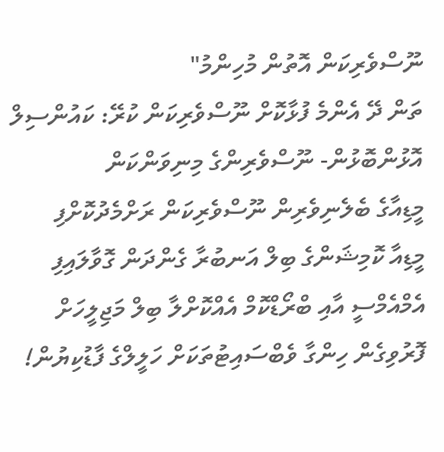ނޫސްވެރިކަން އޮތުން މުހިންމު"
ތަން ދޭ އެންމެ ފުޅާކޮށް ނޫސްވެރިކަން ކުރޭ: ކައުންސިލް
އޮޅުންބޮޅުން- ނޫސްވެރިންގެ މިނިވަންކަން
މީޑިއާގެ ބެލެނިވެރިން ނޫސްވެރިކަން ރަށްމެދުކޮށްފި
މީޑިއާ ކޮމިޝަންގެ ބިލް އަނބުރާ ގެންދަން ގޮވާލައިފި
އެމްއެމްސީ އާއި ބްރޯޑްކޮމް އެއްކޮށްލާ ބިލް މަޖިލީހަށް
ފޮރުވިގެން ހިންގާ ވެބްސައިޓުތަކަށް ހަލީލްގެ ފާޑުކިޔުން!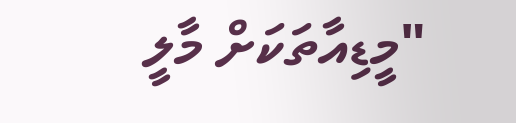"މީޑިއާތަކަށް މާލީ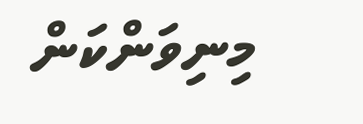މިނިވަންކަން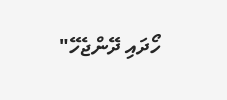ހޯދައި ދޭންޖެހޭ"